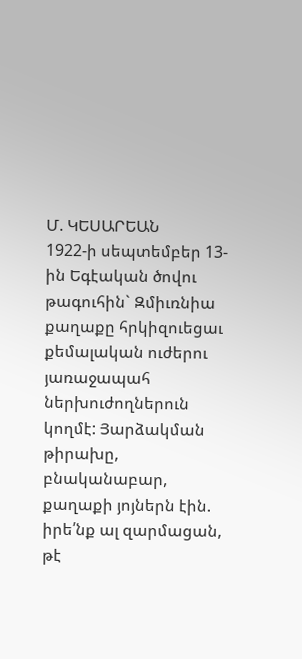Մ. ԿԵՍԱՐԵԱՆ
1922-ի սեպտեմբեր 13-ին Եգէական ծովու թագուհին` Զմիւռնիա քաղաքը հրկիզուեցաւ քեմալական ուժերու յառաջապահ ներխուժողներուն կողմէ: Յարձակման թիրախը, բնականաբար, քաղաքի յոյներն էին. իրե՛նք ալ զարմացան, թէ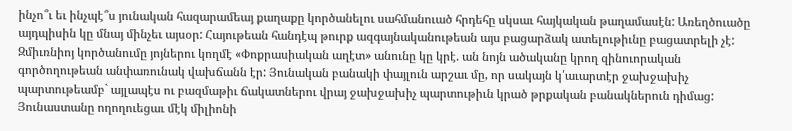ինչո՞ւ եւ ինչպէ՞ս յունական հազարամեայ քաղաքը կործանելու սահմանուած հրդեհը սկսաւ հայկական թաղամասէն: Առեղծուածը այդպիսին կը մնայ մինչեւ այսօր: Հայութեան հանդէպ թուրք ազգայնականութեան այս բացարձակ ատելութիւնը բացատրելի չէ: Զմիւռնիոյ կործանումը յոյներու կողմէ «Փոքրասիական աղէտ» անունը կը կրէ. ան նոյն ածականը կրող զինուորական գործողութեան անփառունակ վախճանն էր: Յունական բանակի փայլուն արշաւ մը, որ սակայն կ՛աւարտէր ջախջախիչ պարտութեամբ` այլապէս ու բազմաթիւ ճակատներու վրայ ջախջախիչ պարտութիւն կրած թրքական բանակներուն դիմաց: Յունաստանը ողողուեցաւ մէկ միլիոնի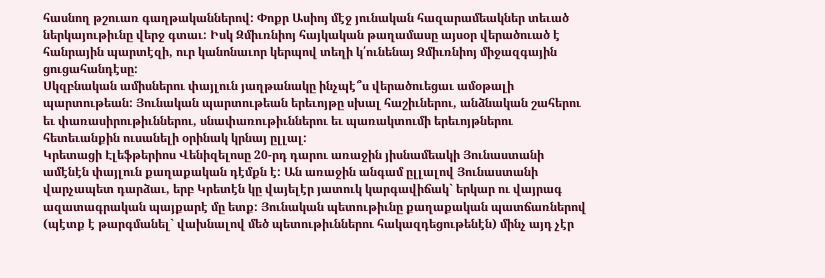հասնող թշուառ գաղթականներով: Փոքր Ասիոյ մէջ յունական հազարամեակներ տեւած ներկայութիւնը վերջ գտաւ: Իսկ Զմիւռնիոյ հայկական թաղամասը այսօր վերածուած է հանրային պարտէզի, ուր կանոնաւոր կերպով տեղի կ՛ունենայ Զմիւռնիոյ միջազգային ցուցահանդէսը:
Սկզբնական ամիսներու փայլուն յաղթանակը ինչպէ՞ս վերածուեցաւ ամօթալի պարտութեան: Յունական պարտութեան երեւոյթը սխալ հաշիւներու, անձնական շահերու եւ փառասիրութիւններու, սնափառութիւններու եւ պառակտումի երեւոյթներու հետեւանքին ուսանելի օրինակ կրնայ ըլլալ:
Կրետացի Էլեֆթերիոս Վենիզելոսը 20-րդ դարու առաջին յիսնամեակի Յունաստանի ամէնէն փայլուն քաղաքական դէմքն է: Ան առաջին անգամ ըլլալով Յունաստանի վարչապետ դարձաւ, երբ Կրետէն կը վայելէր յատուկ կարգավիճակ` երկար ու վայրագ ազատագրական պայքարէ մը ետք: Յունական պետութիւնը քաղաքական պատճառներով (պէտք է թարգմանել` վախնալով մեծ պետութիւններու հակազդեցութենէն) մինչ այդ չէր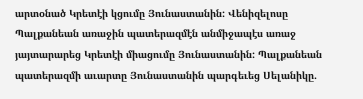արտօնած Կրետէի կցումը Յունաստանին: Վենիզելոսը Պալքանեան առաջին պատերազմէն անմիջապէս առաջ յայտարարեց Կրետէի միացումը Յունաստանին: Պալքանեան պատերազմի աւարտը Յունաստանին պարգեւեց Սելանիկը.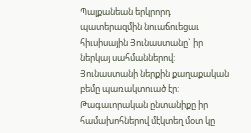Պալքանեան երկրորդ պատերազմին նուաճուեցաւ հիւսիսային Յունաստանը` իր ներկայ սահմաններով:
Յունաստանի ներքին քաղաքական բեմը պառակտուած էր: Թագաւորական ընտանիքը իր համախոհներով մէկտեղ մօտ կը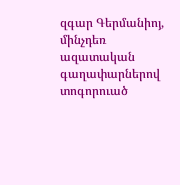զգար Գերմանիոյ, մինչդեռ ազատական գաղափարներով տոգորուած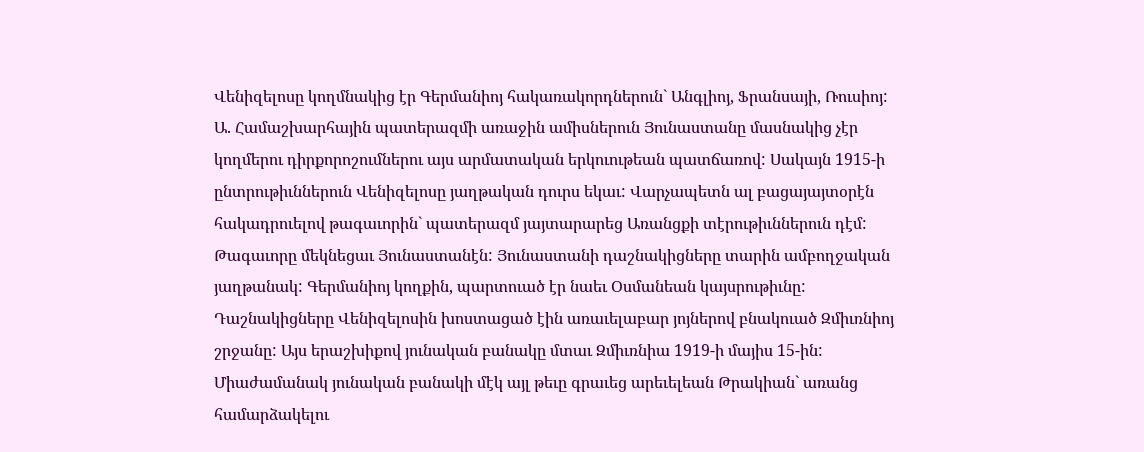Վենիզելոսը կողմնակից էր Գերմանիոյ հակառակորդներուն` Անգլիոյ, Ֆրանսայի, Ռուսիոյ:
Ա. Համաշխարհային պատերազմի առաջին ամիսներուն Յունաստանը մասնակից չէր կողմերու դիրքորոշումներու այս արմատական երկուութեան պատճառով: Սակայն 1915-ի ընտրութիւններուն Վենիզելոսը յաղթական դուրս եկաւ: Վարչապետն ալ բացայայտօրէն հակադրուելով թագաւորին` պատերազմ յայտարարեց Առանցքի տէրութիւններուն դէմ: Թագաւորը մեկնեցաւ Յունաստանէն: Յունաստանի դաշնակիցները տարին ամբողջական յաղթանակ: Գերմանիոյ կողքին, պարտուած էր նաեւ Օսմանեան կայսրութիւնը:
Դաշնակիցները Վենիզելոսին խոստացած էին առաւելաբար յոյներով բնակուած Զմիւռնիոյ շրջանը: Այս երաշխիքով յունական բանակը մտաւ Զմիւռնիա 1919-ի մայիս 15-ին: Միաժամանակ յունական բանակի մէկ այլ թեւը գրաւեց արեւելեան Թրակիան` առանց համարձակելու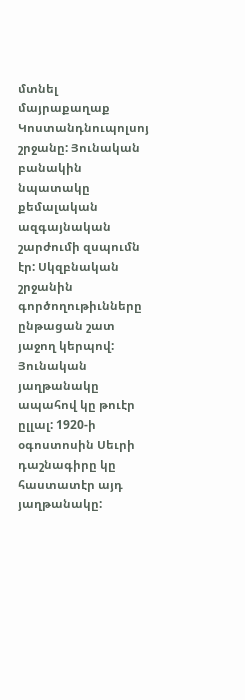մտնել մայրաքաղաք Կոստանդնուպոլսոյ շրջանը: Յունական բանակին նպատակը քեմալական ազգայնական շարժումի զսպումն էր: Սկզբնական շրջանին գործողութիւնները ընթացան շատ յաջող կերպով: Յունական յաղթանակը ապահով կը թուէր ըլլալ: 1920-ի օգոստոսին Սեւրի դաշնագիրը կը հաստատէր այդ յաղթանակը: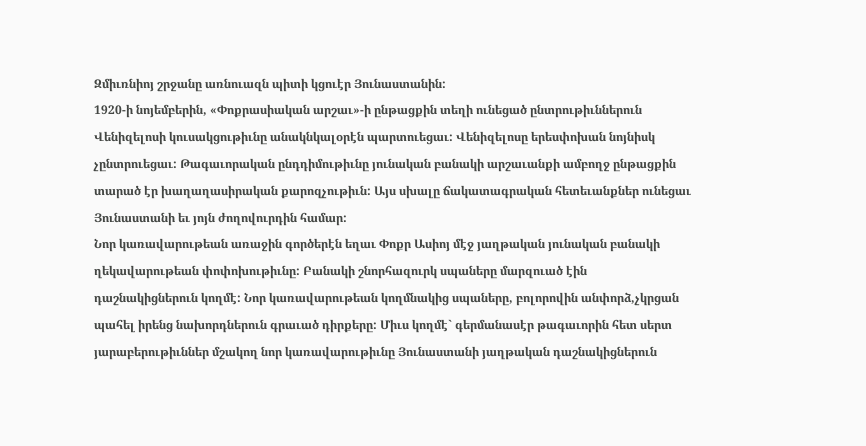Զմիւռնիոյ շրջանը առնուազն պիտի կցուէր Յունաստանին:
1920-ի նոյեմբերին, «Փոքրասիական արշաւ»-ի ընթացքին տեղի ունեցած ընտրութիւններուն Վենիզելոսի կուսակցութիւնը անակնկալօրէն պարտուեցաւ: Վենիզելոսը երեսփոխան նոյնիսկ չընտրուեցաւ: Թագաւորական ընդդիմութիւնը յունական բանակի արշաւանքի ամբողջ ընթացքին տարած էր խաղաղասիրական քարոզչութիւն: Այս սխալը ճակատագրական հետեւանքներ ունեցաւ Յունաստանի եւ յոյն ժողովուրդին համար:
Նոր կառավարութեան առաջին գործերէն եղաւ Փոքր Ասիոյ մէջ յաղթական յունական բանակի ղեկավարութեան փոփոխութիւնը: Բանակի շնորհազուրկ սպաները մարզուած էին դաշնակիցներուն կողմէ: Նոր կառավարութեան կողմնակից սպաները, բոլորովին անփորձ,չկրցան պահել իրենց նախորդներուն գրաւած դիրքերը: Միւս կողմէ` գերմանասէր թագաւորին հետ սերտ յարաբերութիւններ մշակող նոր կառավարութիւնը Յունաստանի յաղթական դաշնակիցներուն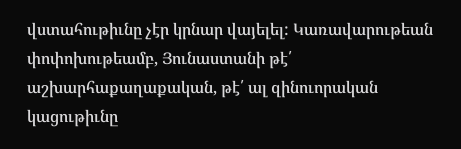վստահութիւնը չէր կրնար վայելել: Կառավարութեան փոփոխութեամբ, Յունաստանի թէ՛ աշխարհաքաղաքական, թէ՛ ալ զինուորական կացութիւնը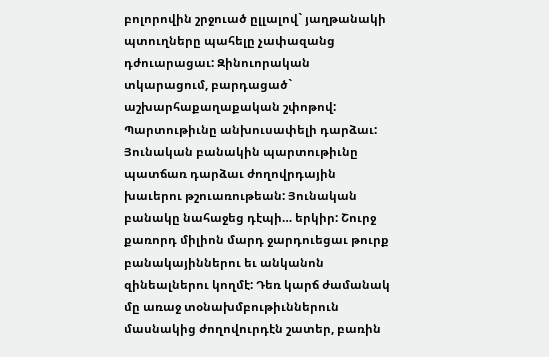բոլորովին շրջուած ըլլալով` յաղթանակի պտուղները պահելը չափազանց դժուարացաւ: Զինուորական տկարացում, բարդացած` աշխարհաքաղաքական շփոթով: Պարտութիւնը անխուսափելի դարձաւ:
Յունական բանակին պարտութիւնը պատճառ դարձաւ ժողովրդային խաւերու թշուառութեան: Յունական բանակը նահաջեց դէպի… երկիր: Շուրջ քառորդ միլիոն մարդ ջարդուեցաւ թուրք բանակայիններու եւ անկանոն զինեալներու կողմէ: Դեռ կարճ ժամանակ մը առաջ տօնախմբութիւններուն մասնակից ժողովուրդէն շատեր, բառին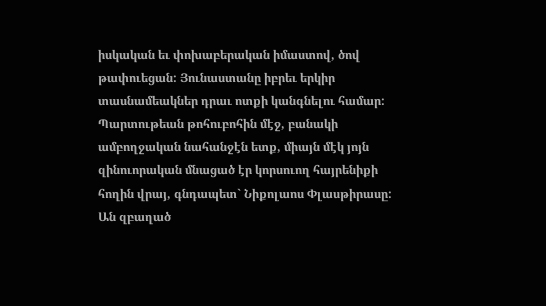իսկական եւ փոխաբերական իմաստով, ծով թափուեցան: Յունաստանը իբրեւ երկիր տասնամեակներ դրաւ ոտքի կանգնելու համար:
Պարտութեան թոհուբոհին մէջ, բանակի ամբողջական նահանջէն ետք, միայն մէկ յոյն զինուորական մնացած էր կորսուող հայրենիքի հողին վրայ, գնդապետ` Նիքոլաոս Փլասթիրասը: Ան զբաղած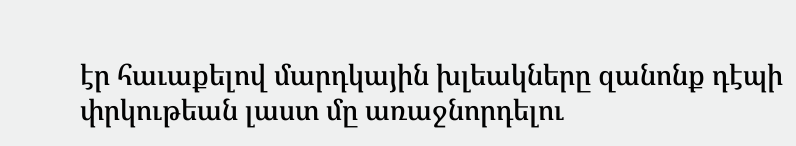էր հաւաքելով մարդկային խլեակները զանոնք դէպի փրկութեան լաստ մը առաջնորդելու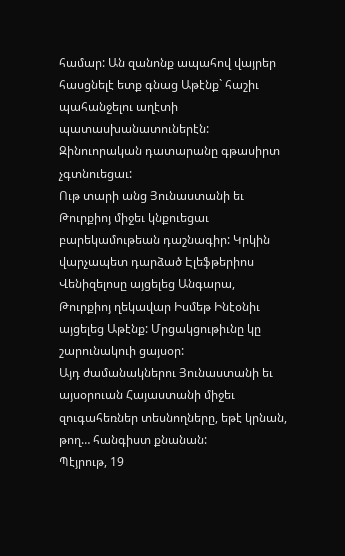համար: Ան զանոնք ապահով վայրեր հասցնելէ ետք գնաց Աթէնք` հաշիւ պահանջելու աղէտի պատասխանատուներէն: Զինուորական դատարանը գթասիրտ չգտնուեցաւ:
Ութ տարի անց Յունաստանի եւ Թուրքիոյ միջեւ կնքուեցաւ բարեկամութեան դաշնագիր: Կրկին վարչապետ դարձած Էլեֆթերիոս Վենիզելոսը այցելեց Անգարա, Թուրքիոյ ղեկավար Իսմեթ Ինէօնիւ այցելեց Աթէնք: Մրցակցութիւնը կը շարունակուի ցայսօր:
Այդ ժամանակներու Յունաստանի եւ այսօրուան Հայաստանի միջեւ զուգահեռներ տեսնողները, եթէ կրնան, թող… հանգիստ քնանան:
Պէյրութ, 19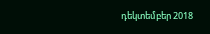դեկտեմբեր 2018